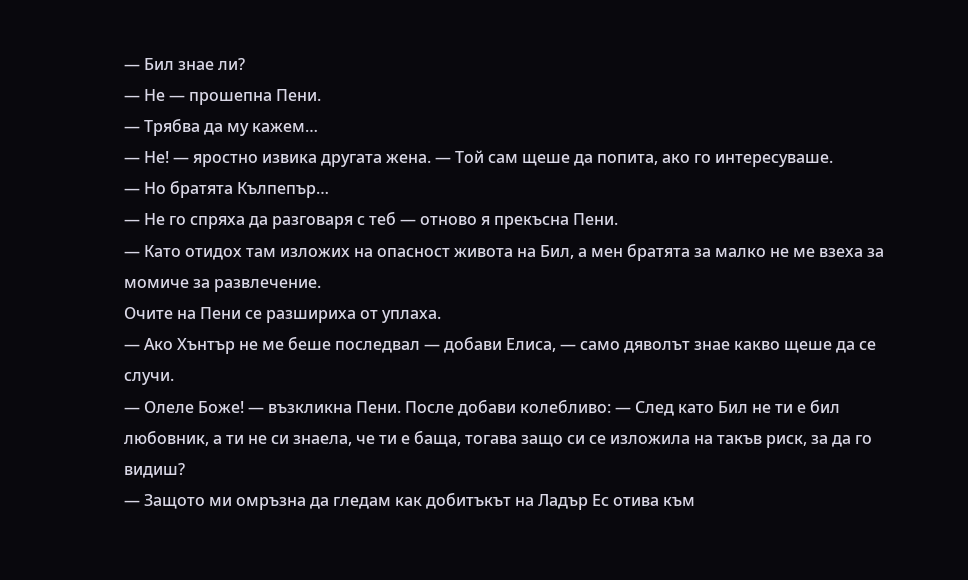— Бил знае ли?
— Не — прошепна Пени.
— Трябва да му кажем…
— Не! — яростно извика другата жена. — Той сам щеше да попита, ако го интересуваше.
— Но братята Кълпепър…
— Не го спряха да разговаря с теб — отново я прекъсна Пени.
— Като отидох там изложих на опасност живота на Бил, а мен братята за малко не ме взеха за момиче за развлечение.
Очите на Пени се разшириха от уплаха.
— Ако Хънтър не ме беше последвал — добави Елиса, — само дяволът знае какво щеше да се случи.
— Олеле Боже! — възкликна Пени. После добави колебливо: — След като Бил не ти е бил любовник, а ти не си знаела, че ти е баща, тогава защо си се изложила на такъв риск, за да го видиш?
— Защото ми омръзна да гледам как добитъкът на Ладър Ес отива към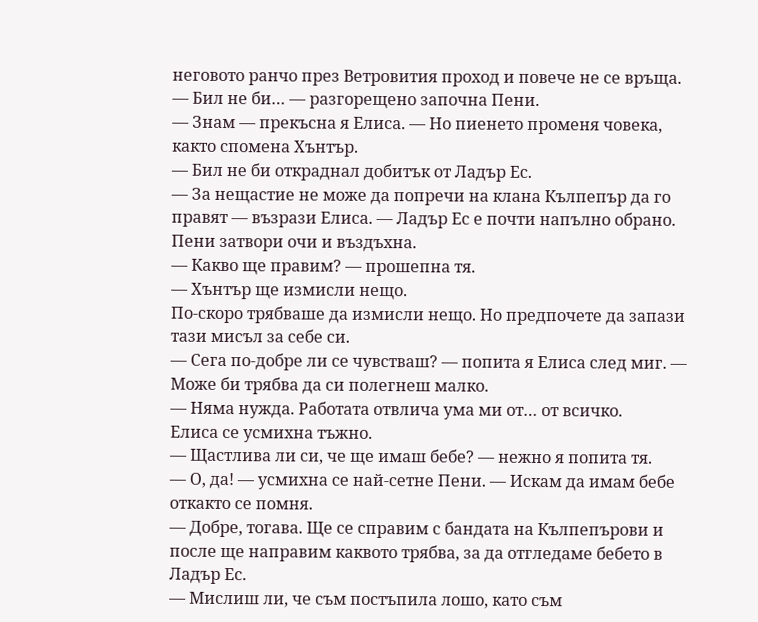неговото ранчо през Ветровития проход и повече не се връща.
— Бил не би… — разгорещено започна Пени.
— Знам — прекъсна я Елиса. — Но пиенето променя човека, както спомена Хънтър.
— Бил не би откраднал добитък от Ладър Ес.
— За нещастие не може да попречи на клана Кълпепър да го правят — възрази Елиса. — Ладър Ес е почти напълно обрано.
Пени затвори очи и въздъхна.
— Какво ще правим? — прошепна тя.
— Хънтър ще измисли нещо.
По-скоро трябваше да измисли нещо. Но предпочете да запази тази мисъл за себе си.
— Сега по-добре ли се чувстваш? — попита я Елиса след миг. — Може би трябва да си полегнеш малко.
— Няма нужда. Работата отвлича ума ми от… от всичко.
Елиса се усмихна тъжно.
— Щастлива ли си, че ще имаш бебе? — нежно я попита тя.
— О, да! — усмихна се най-сетне Пени. — Искам да имам бебе откакто се помня.
— Добре, тогава. Ще се справим с бандата на Кълпепърови и после ще направим каквото трябва, за да отгледаме бебето в Ладър Ес.
— Мислиш ли, че съм постъпила лошо, като съм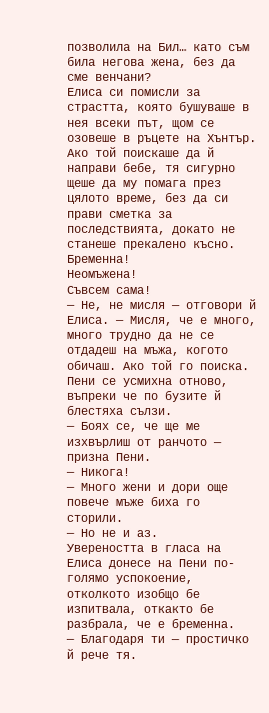позволила на Бил… като съм била негова жена, без да сме венчани?
Елиса си помисли за страстта, която бушуваше в нея всеки път, щом се озовеше в ръцете на Хънтър. Ако той поискаше да й направи бебе, тя сигурно щеше да му помага през цялото време, без да си прави сметка за последствията, докато не станеше прекалено късно.
Бременна!
Неомъжена!
Съвсем сама!
— Не, не мисля — отговори й Елиса. — Мисля, че е много, много трудно да не се отдадеш на мъжа, когото обичаш. Ако той го поиска.
Пени се усмихна отново, въпреки че по бузите й блестяха сълзи.
— Боях се, че ще ме изхвърлиш от ранчото — призна Пени.
— Никога!
— Много жени и дори още повече мъже биха го сторили.
— Но не и аз.
Увереността в гласа на Елиса донесе на Пени по-голямо успокоение, отколкото изобщо бе изпитвала, откакто бе разбрала, че е бременна.
— Благодаря ти — простичко й рече тя.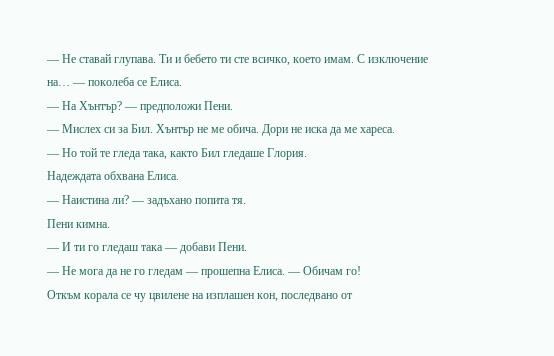— Не ставай глупава. Ти и бебето ти сте всичко, което имам. С изключение на… — поколеба се Елиса.
— На Хънтър? — предположи Пени.
— Мислех си за Бил. Хънтър не ме обича. Дори не иска да ме хареса.
— Но той те гледа така, както Бил гледаше Глория.
Надеждата обхвана Елиса.
— Наистина ли? — задъхано попита тя.
Пени кимна.
— И ти го гледаш така — добави Пени.
— Не мога да не го гледам — прошепна Елиса. — Обичам го!
Откъм корала се чу цвилене на изплашен кон, последвано от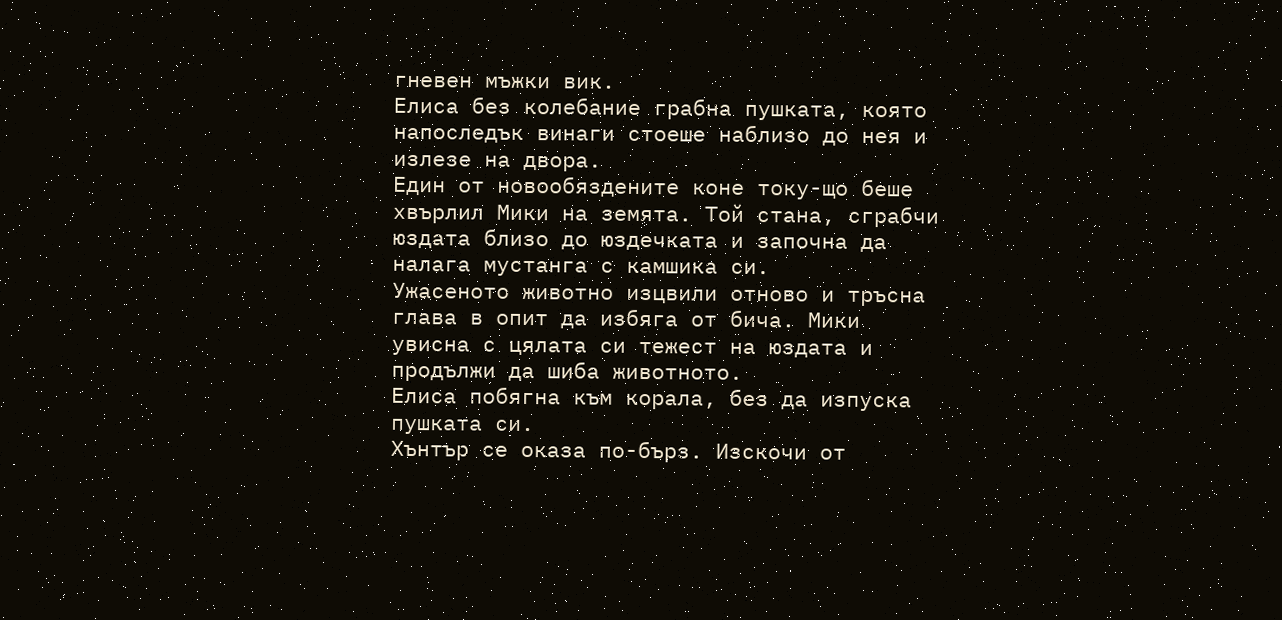гневен мъжки вик.
Елиса без колебание грабна пушката, която напоследък винаги стоеше наблизо до нея и излезе на двора.
Един от новообяздените коне току-що беше хвърлил Мики на земята. Той стана, сграбчи юздата близо до юздечката и започна да налага мустанга с камшика си.
Ужасеното животно изцвили отново и тръсна глава в опит да избяга от бича. Мики увисна с цялата си тежест на юздата и продължи да шиба животното.
Елиса побягна към корала, без да изпуска пушката си.
Хънтър се оказа по-бърз. Изскочи от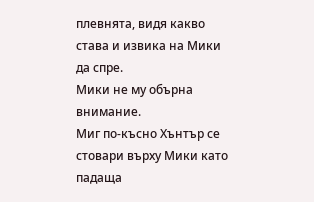плевнята, видя какво става и извика на Мики да спре.
Мики не му обърна внимание.
Миг по-късно Хънтър се стовари върху Мики като падаща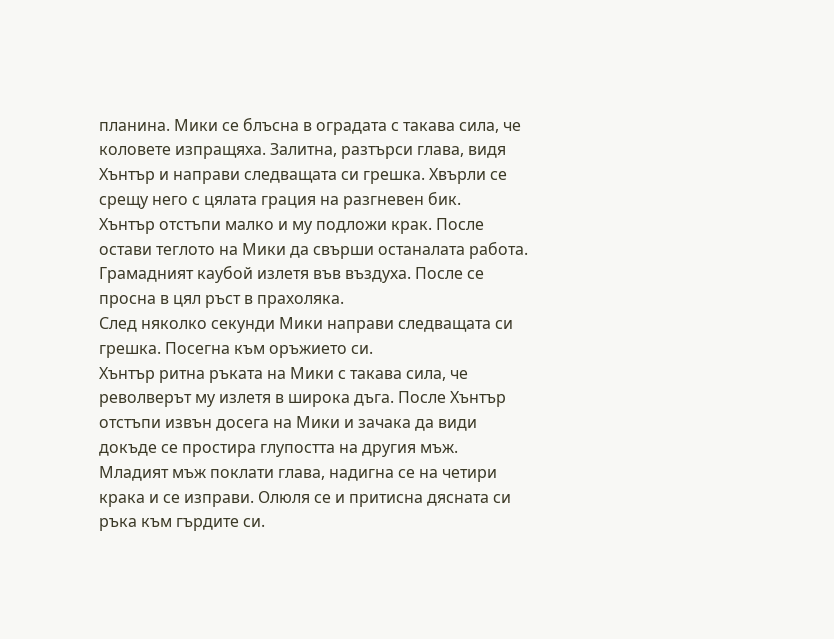планина. Мики се блъсна в оградата с такава сила, че коловете изпращяха. Залитна, разтърси глава, видя Хънтър и направи следващата си грешка. Хвърли се срещу него с цялата грация на разгневен бик.
Хънтър отстъпи малко и му подложи крак. После остави теглото на Мики да свърши останалата работа. Грамадният каубой излетя във въздуха. После се просна в цял ръст в прахоляка.
След няколко секунди Мики направи следващата си грешка. Посегна към оръжието си.
Хънтър ритна ръката на Мики с такава сила, че револверът му излетя в широка дъга. После Хънтър отстъпи извън досега на Мики и зачака да види докъде се простира глупостта на другия мъж.
Младият мъж поклати глава, надигна се на четири крака и се изправи. Олюля се и притисна дясната си ръка към гърдите си.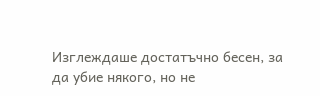Изглеждаше достатъчно бесен, за да убие някого, но не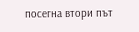посегна втори път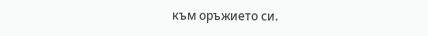към оръжието си.